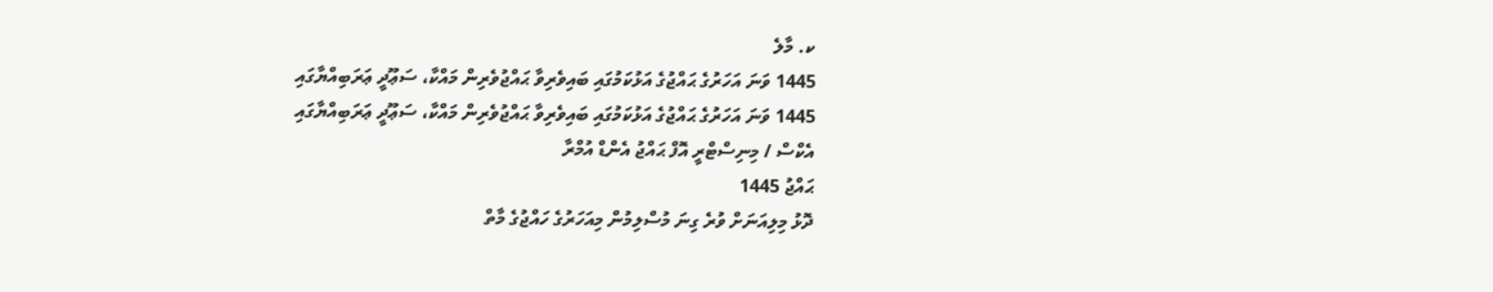ކ. މާލެ
1445 ވަނަ އަހަރުގެ ޙައްޖުގެ އަޅުކަމުގައި ބައިވެރިވާ ޙައްޖުވެރިން މައްކާ، ސަޢޫދީ ޢަރަބިއްޔާގައި
1445 ވަނަ އަހަރުގެ ޙައްޖުގެ އަޅުކަމުގައި ބައިވެރިވާ ޙައްޖުވެރިން މައްކާ، ސަޢޫދީ ޢަރަބިއްޔާގައި
އެކްސް / މިނިސްޓްރީ އޮފް ޙައްޖު އެންޑް އުމްރާ
ޙައްޖު 1445
ދޮޅު މިލިއަނަށް ވުރެ ގިނަ މުސްލިމުން މިއަހަރުގެ ހައްޖުގެ މާތް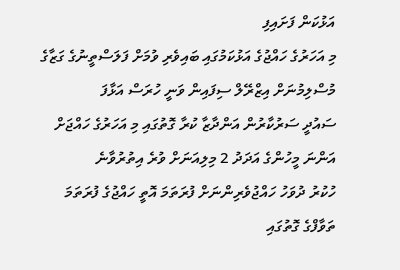އަޅުކަން ފަށައިފި
މި އަހަރުގެ ހައްޖުގެ އަޅުކަމުގައި ބައިވެރި ވުމަށް ފަލަސްތީނުގެ ގަޒާގެ މުސްލިމުނަށް އިޒްރޭލް ސިފައިން ވަނީ ހުރަސް އަޅާފަ
ސައުދީ ސަރުކާރުން އަންދާޒާ ކުރާ ގޮތުގައި މި އަހަރުގެ ހައްޖަށް އަންނަ މީހުންގެ އަދަދު 2 މިލިއަނަށް ވުރެ އިތުރުވާނެ
ހުކުރު ދުވަހު ހައްޖުވެރިންނަށް ފުރަތަމަ އޮތީ ހައްޖުގެ ފުރަތަމަ ތަވާފްގެ ގޮތުގައި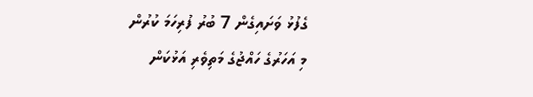ގެފުޅު ވަށައިގެން 7 ބުރު ފުރިހަމަ ކުރުން
މި އަހަރުގެ ހައްޖުގެ މަތިވެރި އަޅުކަން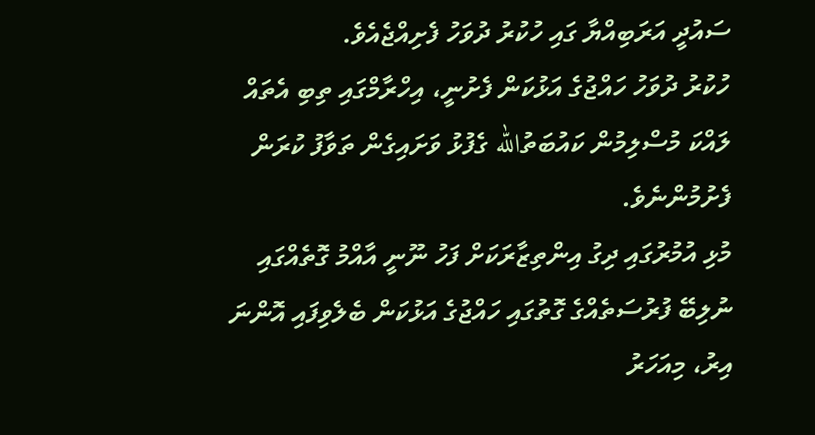ސައުދީ އަރަބިއްޔާ ގައި ހުކުރު ދުވަހު ފެށިއްޖެއެވެ.
ހުކުރު ދުވަހު ހައްޖުގެ އަޅުކަން ފެށުނީ، އިހްރާމްގައި ތިބި އެތައް ލައްކަ މުސްލިމުން ކައުބަތުالله ގެފުޅު ވަށައިގެން ތަވާފު ކުރަން ފެށުމުންނެވެ.
މުޅި އުމުރުގައި ދިގު އިންތިޒާރަކަށް ފަހު ނޫނީ އާއްމު ގޮތެއްގައި ނުލިބޭ ފުރުސަތެއްގެ ގޮތުގައި ހައްޖުގެ އަޅުކަން ބެލެވިފައި އޮންނަ އިރު، މިއަހަރު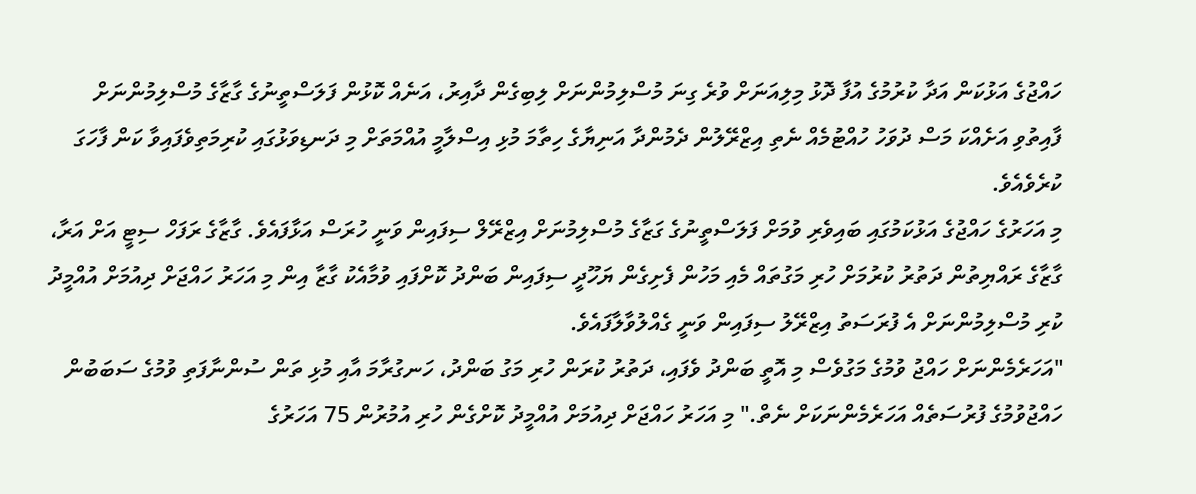ހައްޖުގެ އަޅުކަން އަދާ ކުރުމުގެ އުފާ ދޮޅު މިލިއަނަށް ވުރެ ގިނަ މުސްލިމުންނަށް ލިބިގެން ދާއިރު، އަނެއް ކޮޅުން ފަލަސްތީނުގެ ގާޒާގެ މުސްލިމުންނަށް ފާއިތުވި އަށެއްކަ މަސް ދުވަހު ހުއްޓުމެއް ނެތި އިޒްރޭލުން ދެމުންދާ އަނިޔާގެ ހިތާމަ މުޅި އިސްލާމީ އުއްމަތަށް މި ދަނޑިވަޅުގައި ކުރިމަތިވެފައިވާ ކަން ފާހަގަ ކުރެވެއެވެ.
މި އަހަރުގެ ހައްޖުގެ އަޅުކަމުގައި ބައިވެރި ވުމަށް ފަލަސްތީނުގެ ގަޒާގެ މުސްލިމުނަށް އިޒްރޭލް ސިފައިން ވަނީ ހުރަސް އަޅާފައެވެ. ގާޒާގެ ރަފަހް ސިޓީ އަށް އަރާ، ގާޒާގެ ރައްޔިތުން ދަތުރު ކުރުމަށް ހުރި މަގުތައް މެއި މަހުން ފެށިގެން ޔަހޫދީ ސިފައިން ބަންދު ކޮށްފައި ވުމާއެކު ގާޒާ އިން މި އަހަރު ހައްޖަށް ދިއުމަށް އުއްމީދު ކުރި މުސްލިމުންނަށް އެ ފުރަސަތު އިޒްރޭލު ސިފައިން ވަނީ ގެއްލުވާލާފައެވެ.
"އަހަރެމެންނަށް ހައްޖު ވުމުގެ މަގުވެސް މި އޮތީ ބަންދު ވެފައި، ދަތުރު ކުރަން ހުރި މަގު ބަންދު، ހަނގުރާމަ އާއި މުޅި ތަން ސުންނާފަތި ވުމުގެ ސަބަބުން ހައްޖުވުމުގެ ފުރުސަތެއް އަހަރެމެންނަކަށް ނެތް." މި އަހަރު ހައްޖަށް ދިއުމަށް އުއްމީދު ކޮށްގެން ހުރި އުމުރުން 75 އަހަރުގެ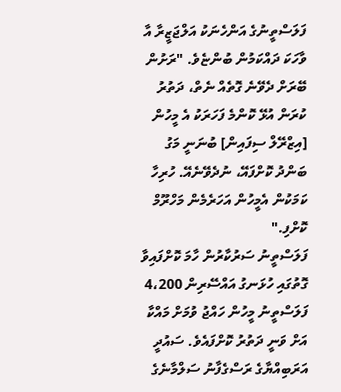ފަލަސްތީނުގެ އަންހެނަކު އަލްޖަޒީރާ އާ ވާހަކަ ދައްކަމުން ބުންޏެވެ. "ރަށުން ބޭރަށް ދެވޭނެ ގޮތެއް ނެތް، ދަތުރު ކުރަން އުޅޭ ކޮންމެ ފަހަރަކު އެ މީހުން [އިޒްރޭލް ސިފައިން] ބުނަނީ މަގު ބަންދު ކޮށްފައޭ، ނުދެވޭނެއޭ. ހުރިހާ ކަމަކުން އެމީހުން އަހަރެމެން މަހްރޫމް ކޮށްފި."
ފަލަސްތީނު ސަރުކާރުން ހާމަ ކޮށްފައިވާ ގޮތުގައި ހުޅަނގު އައްސޭރިން 4،200 ފަލަސްތީނު މީހުން ހައްޖު ވުމަށް މައްކާ އަށް ވަނީ ދަތުރު ކޮށްފައެވެ. ސައުދީ އަރަބިއްޔާގެ ރަސްގެފާނު ސަލްމާނެގެ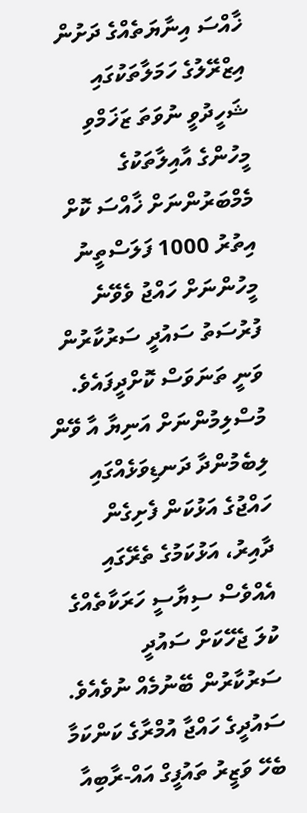ޚާއްސަ އިނާޔަތެއްގެ ދަށުން އިޒްރޭލުގެ ހަމަލާތަކުގައި ޝަހީދުވީ ނުވަތަ ޒަޚަމްވި މީހުންގެ އާއިލާތަކުގެ މެމްބަރުންނަށް ޚާއްސަ ކޮށް އިތުރު 1000 ފަލަސްތީނު މީހުންނަށް ހައްޖު ވެވޭނެ ފުރުސަތު ސައުދީ ސަރުކާރުން ވަނީ ތަނަވަސް ކޮށްދީފައެވެ.
މުސްލިމުންނަށް އަނިޔާ އާ ވޭން ލިބެމުންދާ ދަނޑިވަޅެއްގައި ހައްޖުގެ އަޅުކަން ފެށިގެން ދާއިރު، އަޅުކަމުގެ ތެރޭގައި އެއްވެސް ސިޔާސީ ހަރަކާތެއްގެ ކުލަ ޖެހޭކަށް ސައުދީ ސަރުކާރުން ބޭނުމެއް ނުވެއެވެ. ސައުދީގެ ހައްޖާ އުމްރާގެ ކަންކަމާ ބެހޭ ވަޒީރު ތައުފީގް އައް-ރާބިއާ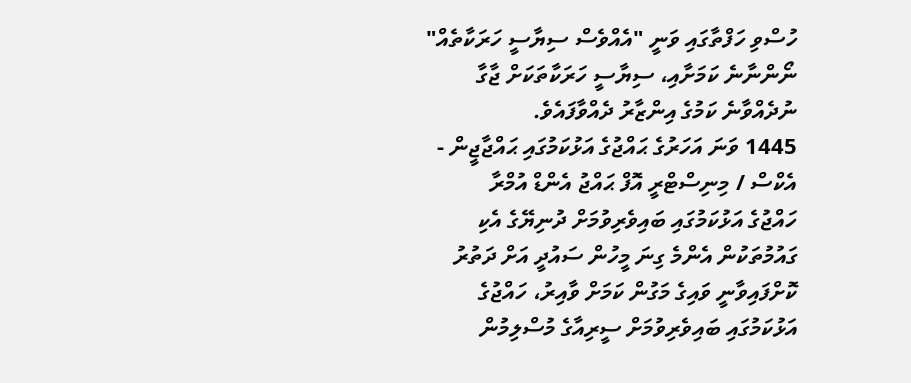ހުސްވި ހަފްތާގައި ވަނީ "އެއްވެސް ސިޔާސީ ހަރަކާތެއް" ނޯންނާނެ ކަމަށާއި، ސިޔާސީ ހަރަކާތަކަށް ޖާގާ ނުދެއްވާނެ ކަމުގެ އިންޒާރު ދެއްވާފައެވެ.
1445 ވަނަ އަހަރުގެ ޙައްޖުގެ އަޅުކަމުގައި ޙައްޖާޖީން - އެކްސް / މިނިސްޓްރީ އޮފް ޙައްޖު އެންޑް އުމްރާ
ހައްޖުގެ އަޅުކަމުގައި ބައިވެރިވުމަށް ދުނިޔޭގެ އެކި ގައުމުތަކުން އެންމެ ގިނަ މީހުން ސައުދީ އަށް ދަތުރު ކޮށްފައިވާނީ ވައިގެ މަގުން ކަމަށް ވާއިރު، ހައްޖުގެ އަޅުކަމުގައި ބައިވެރިވުމަށް ސީރިއާގެ މުސްލިމުން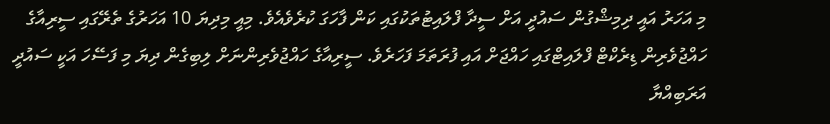މި އަހަރު އައީ ދިމިޝްގުން ސައުދީ އަށް ސީދާ ފްލައިޓުތަކުގައި ކަން ފާހަގަ ކުރެވެއެވެ. މިއީ މިދިޔަ 10 އަހަރުގެ ތެރޭގައި ސީރިއާގެ ހައްޖުވެރިން ޑިރެކްޓް ފްލައިޓްގައި ހައްޖަށް އައި ފުރަތަމަ ފަހަރެވެ. ސީރިއާގެ ހައްޖުވެރިންނަށް ލިބިގެން ދިޔަ މި ފަސޭހަ އަކީ ސައުދީ އަރަބިއްޔާ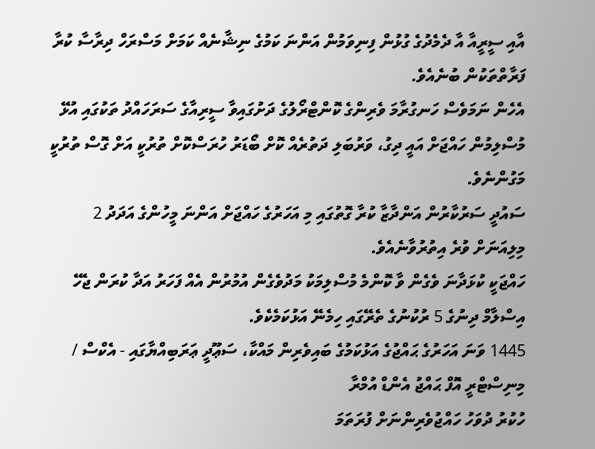އާއި ސީރީއާ އާ ދެމެދުގެ ގުޅުން ފިނިވަމުން އަންނަ ކަމުގެ ނިޝާނެއް ކަމަށް މަސްރަހް ދިރާސާ ކުރާ ފަރާތްތަކުން ބުނެއެވެ.
އެހެން ނަމަވެސް ހަނގުރާމަ ވެރިންގެ ކޮންޓްރޯލުގެ ދަށުގައިވާ ސީރިއާގެ ސަރަހައްދު ތަކުގައި އުޅޭ މުސްލިމުން ހައްޖަށް އައީ ދިގު، ވަރުބަލި ދަތުރެއް ކޮށް ބޯޑަރު ހުރަސްކޮށް ތުރުކީ އަށް ގޮސް ތުރުކީ މަގުންނެވެ.
ސައުދީ ސަރުކާރުން އަންދާޒާ ކުރާ ގޮތުގައި މި އަހަރުގެ ހައްޖަށް އަންނަ މީހުންގެ އަދަދު 2 މިލިއަނަށް ވުރެ އިތުރުވާނެއެވެ.
ހައްޖަކީ ކުޅަދާނަ ވެގެން ވާ ކޮންމެ މުސްލިމަކު މަދުވެގެން އުމުރުން އެއް ފަހަރު އަދާ ކުރަން ޖެހޭ އިސްލާމް ދިނުގެ 5 ރުކުނުގެ ތެރޭގައި ހިމެނޭ އަޅުކަމެކެވެ.
1445 ވަނަ އަހަރުގެ ޙައްޖުގެ އަޅުކަމުގެ ބައިވެރިން މައްކާ، ސަޢޫދީ ޢަރަބިއްޔާގައި - އެކްސް / މިނިސްޓްރީ އޮފް ޙައްޖު އެންޑް އުމްރާ
ހުކުރު ދުވަހު ހައްޖުވެރިންނަށް ފުރަތަމަ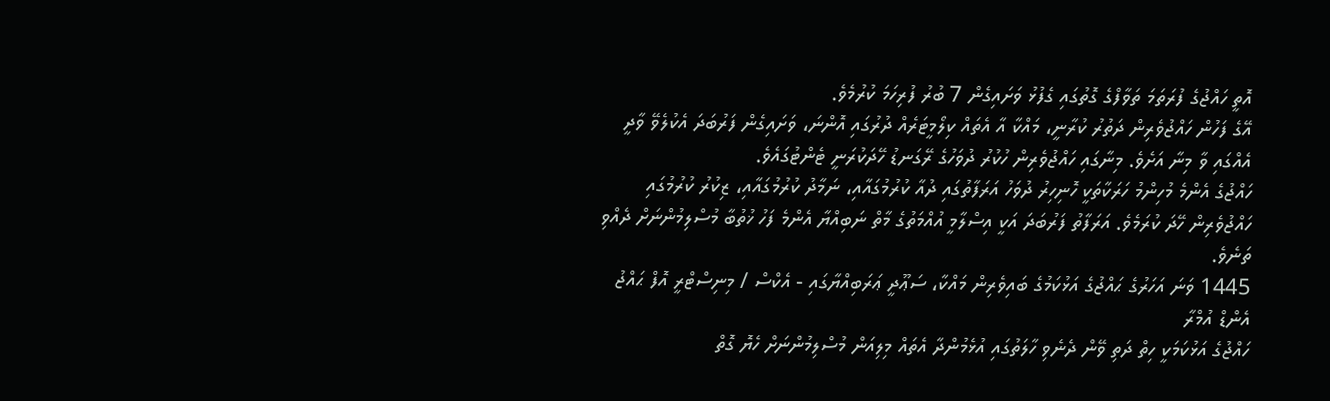އޮތީ ހައްޖުގެ ފުރަތަމަ ތަވާފްގެ ގޮތުގައި ގެފުޅު ވަށައިގެން 7 ބުރު ފުރިހަމަ ކުރުމެވެ.
އޭގެ ފަހުން ހައްޖުވެރިން ދަތުރު ކުރާނީ، މައްކާ އާ އެތައް ކިލޯމީޓަރެއް ދުރުގައި އޮންނަ، ވަށައިގެން ފަރުބަދަ އެކުލެވޭ ވާދީ އެއްގައި ވާ މިނާ އަށެވެ. މިނާގައި ހައްޖުވެރިން ހުކުރު ދުވަހުގެ ރޭގަނޑު ހޭދަކުރަނީ ޓެންޓުގައެވެ.
ހައްޖުގެ އެންމެ މުހިންމު ހަރަކާތަކީ ހޮނިހިރު ދުވަހު އަރަފާތުގައި ދުއާ ކުރުމުގައާއި، ނަމާދު ކުރުމުގައާއި، ޒިކުރު ކުރުމުގައި ހައްޖުވެރިން ހޭދަ ކުރަމެވެ. އަރަފާތު ފަރުބަދަ އަކީ އިސްލާމީ އުއްމަތުގެ މާތް ނަބިއްޔާ އެންމެ ފަހު ޚުތުބާ މުސްލިމުންނަށް ދެއްވި ތަނެވެ.
1445 ވަނަ އަހަރުގެ ޙައްޖުގެ އަޅުކަމުގެ ބައިވެރިން މައްކާ، ސަޢޫދީ ޢަރަބިއްޔާގައި - އެކްސް / މިނިސްޓްރީ އޮފް ޙައްޖު އެންޑް އުމްރާ
ހައްޖުގެ އަޅުކަމަކީ ހިތް ދަތި ވޭން ދެނެވި ހާލަތުގައި އުޅެމުންދާ އެތައް މިލިއަން މުސްލިމުންނަށް ހެޔޮ ގޮތް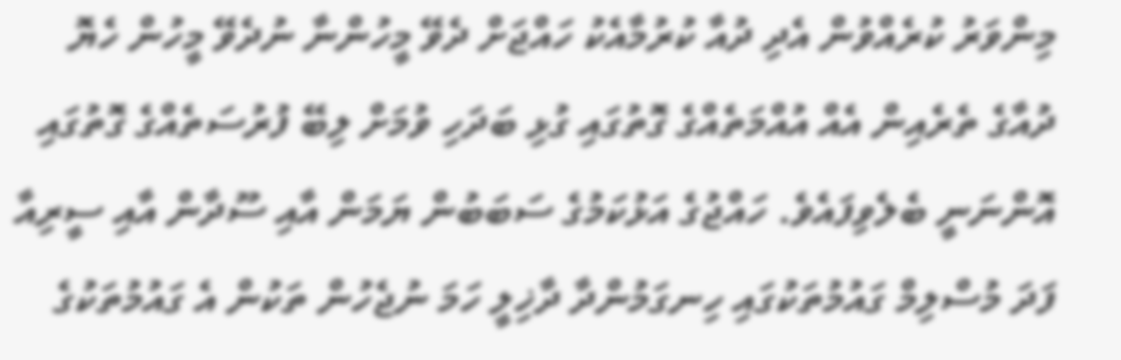މިންވަރު ކުރެއްވުން އެދި ދުއާ ކުރުމާއެކު ހައްޖަށް ދެވޭ މީހުންނާ ނުދެވޭ މީހުން ހެޔޮ ދުއާގެ ތެރެއިން އެއް އުއްމަތެއްގެ ގޮތުގައި ގުޅި ބަދަހި ވުމަށް ލިބޭ ފުރުސަތެއްގެ ގޮތުގައި އޮންނަނީ ބެލެވިފައެވެ. ހައްޖުގެ އަޅުކަމުގެ ސަބަބުން ޔަމަން އާއި ސޫދާން އާއި ސީރިއާ ފަދަ މުސްލިމް ގައުމުތަކުގައި ހިނގަމުންދާ ދާޚިލީ ހަމަ ނުޖެހުން ތަކުން އެ ގައުމުތަކުގެ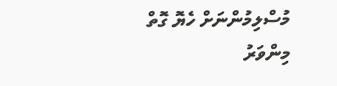މުސްލިމުންނަށް ހެޔޮ ގޮތް މިންވަރު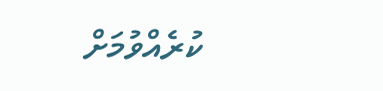ކުރެއްވުމަށް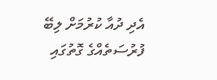އެދި ދުއާ ކުރުމަށް ލިބޭ ފުރުސަތެއްގެ ގޮތުގައި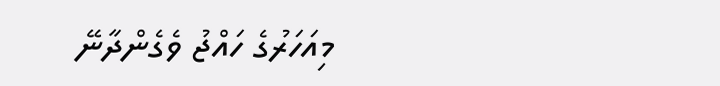މިއަހަރުގެ ހައްޖު ވެގެންދާނޭ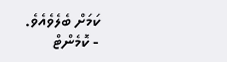ކަމަށް ބެލެވެއެވެ.
- ކޮމެންޓް